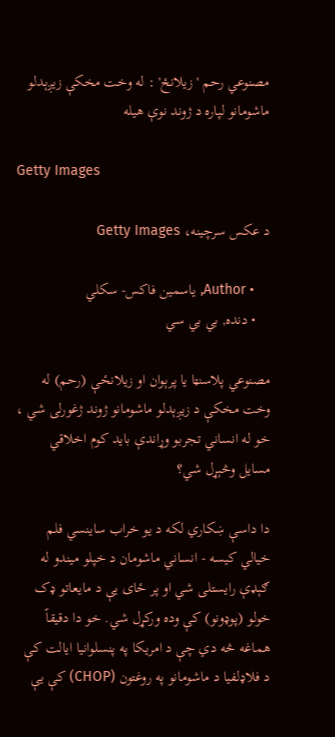مصنوعي رحم 'زیلانځ' : له وخت مخکې زیږېدلو ماشومانو لپاره د ژوند نوې هیله

Getty Images

د عکس سرچینه، Getty Images

    • Author, یاسمین فاکس- سکلي
    • دنده, بي بي سي

مصنوعي پلاسنټا یا پرېوان او زیلانځې (رحم) له وخت مخکې د زیږېدلو ماشومانو ژوند ژغورلی شي ، خو له انساني تجربو وړاندې باید کوم اخلاقي مسایل وڅېړل شي؟

دا داسې ښکاري لکه د یو خراب ساینسي فلم خیالي کيسه - انساني ماشومان د خپلو ميندو له ګېډې رايستلی شي او پر ځای يې د مايعاتو ډک خولو (پوډونو) کې وده ورکړل شي. خو دا دقيقاً هماغه څه دي چې د امريکا په پنسلوانيا ايالت کې د فلاډلفيا د ماشومانو په روغتون (CHOP) کې یې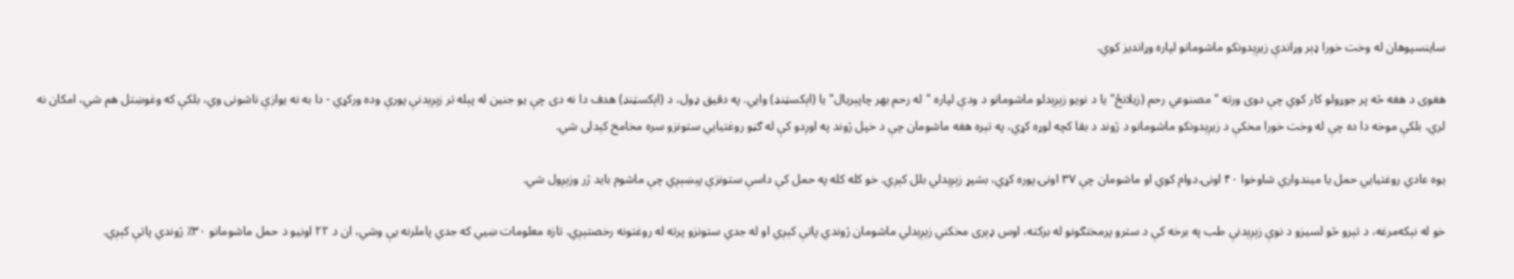ساينسپوهان له وخت خورا ډېر وړاندې زیږېدونکو ماشومانو لپاره وړاندیز کوي.

هغوی د هغه څه پر جوړولو کار کوي چې دوی ورته "مصنوعي رحم (زیلانځ" يا د نويو زېږېدلو ماشومانو د ودې لپاره "له رحم بهر چاپېريال" یا (اېکسټنډ) وايي. په دقيق ډول، د (اېکسټنډ) هدف دا نه دی چې يو جنين له پېله تر زېږېدنې پورې وده ورکړي - دا به نه يوازې ناشونی وي، بلکې که وغوښتل هم شي، امکان نه لري. بلکې موخه دا ده چې له وخت خورا مخکې د زیږېدونکو ماشومانو د ژوند د بقا کچه لوړه کړي، په تېره هغه ماشومان چې د خپل ژوند په اوږدو کې له ګڼو روغتيايي ستونزو سره مخامخ کېدلی شي.

يوه عادي روغتیايي حمل یا میندواري شاوخوا ۴۰ اونۍ دوام کوي او ماشومان چې ۳۷ اونۍ پوره کړي، بشپړ زېږېدلي بلل کېږي. خو کله کله په حمل کې داسې ستونزې پېښېږي چې ماشوم بايد ژر وزېږول شي.

خو له نېکه‌مرغه، د تېرو څو لسیزو د نوې زېږېدنې طب په برخه کې د سترو پرمختګونو له برکته، اوس ډېری مخکني زېږېدلي ماشومان ژوندي پاتې کېږي او له جدي ستونزو پرته له روغتونه رخصتېږي. تازه معلومات ښيي که جدي پاملرنه یې وشي، ان د ۲۲ اونیو د حمل ماشومانو ۳۰٪ ژوندي پاتې کېږي.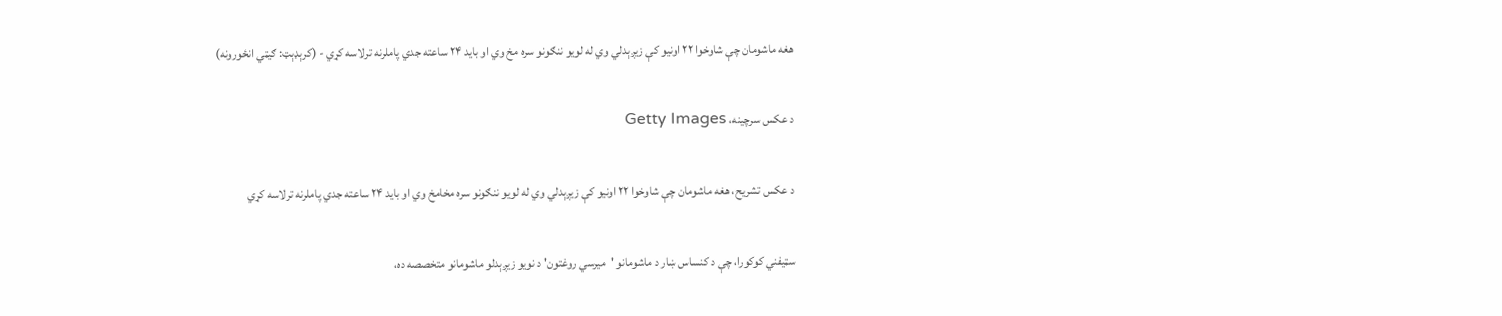هغه ماشومان چې شاوخوا ۲۲ اونیو کې زیږېدلي وي له لویو ننګونو سره مخ وي او باید ۲۴ ساعته جدي پاملرنه ترلاسه کړي - (کرېډېټ: ګیټي انځورونه)

د عکس سرچینه، Getty Images

د عکس تشریح، هغه ماشومان چې شاوخوا ۲۲ اونیو کې زیږېدلي وي له لویو ننګونو سره مخامخ وي او باید ۲۴ ساعته جدي پاملرنه ترلاسه کړي

سټیفني کوکورا، چې د کنساس ښار د ماشومانو 'میرسي روغتون' د نویو زیږېدلو ماشومانو متخصصه ده،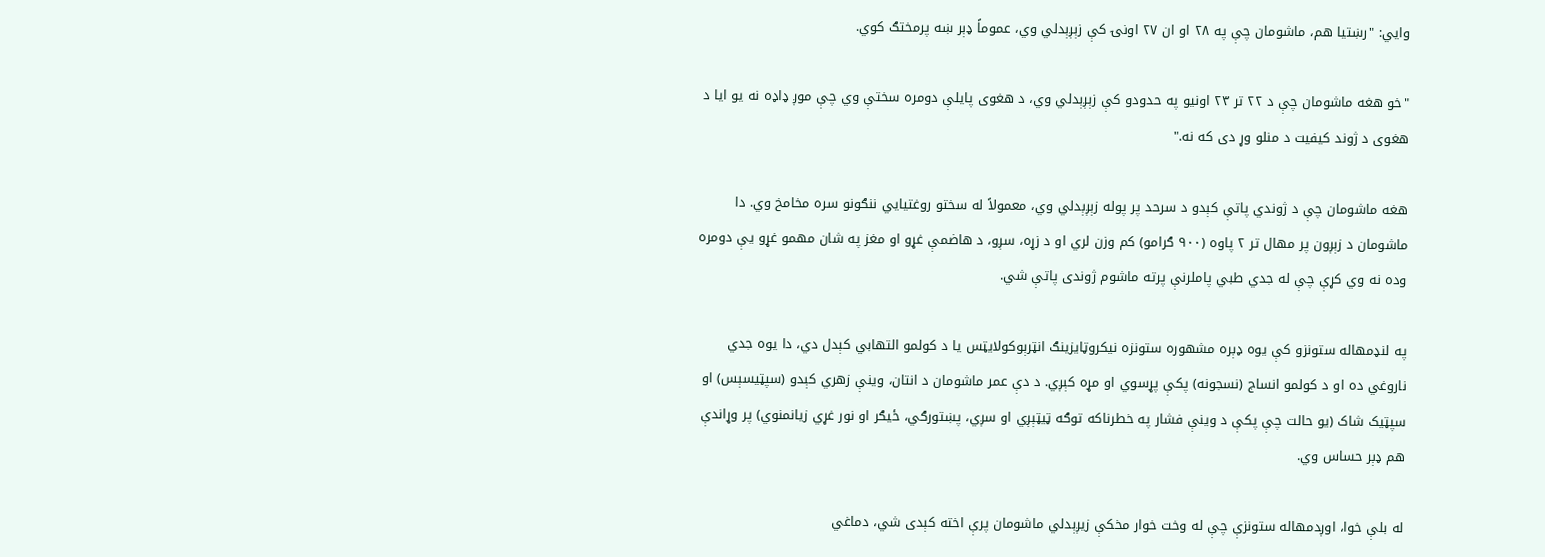وايي: "رښتيا هم، ماشومان چې په ۲۸ او ان ۲۷ اونۍ کې زېږېدلي وي، عموماً ډېر ښه پرمختګ کوي.

"خو هغه ماشومان چې د ۲۲ تر ۲۳ اونیو په حدودو کې زېږېدلي وي، د هغوی پايلې دومره سختې وي چې موږ ډاډه نه يو ايا د هغوی د ژوند کيفيت د منلو وړ دی که نه."

هغه ماشومان چې د ژوندي پاتې کېدو د سرحد پر پوله زېږېدلي وي، معمولاً له سختو روغتيايي ننګونو سره مخامخ وي. دا ماشومان د زېږون پر مهال تر ۲ پاوه (۹۰۰ ګرامو) کم وزن لري او د زړه، سږو، د هاضمې غړو او مغز په شان مهمو غړو یې دومره وده نه وي کړې چې له جدي طبي پاملرنې پرته ماشوم ژوندی پاتې شي.

په لنډمهاله ستونزو کې يوه ډېره مشهوره ستونزه نیکروټايزینګ انټرېوکولایټس یا د کولمو التهابي کېدل دي، دا يوه جدي ناروغي ده او د کولمو انساج (نسجونه) پکې پړسوي او مړه کېږي. د دې عمر ماشومان د انتان، وینې زهري کېدو (سپټیسېس) او سپټيک شاک (يو حالت چې پکې د وينې فشار په خطرناکه توګه ټيټېږي او سږي، پښتورګي، ځيګر او نور غړي زيانمنوي) پر وړاندې هم ډېر حساس وي.

له بلې خوا، اوږدمهاله ستونزې چې له وخت خوار مخکې زیږېدلي ماشومان پرې اخته کېدی شي، دماغي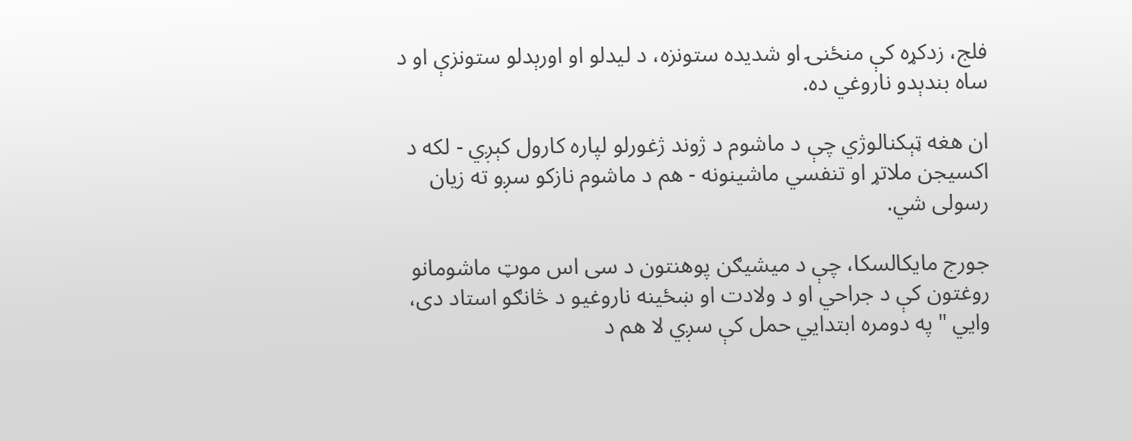فلج، زدکړه کې منځنۍ او شدیده ستونزه، د ليدلو او اورېدلو ستونزې او د ساه بندېدو ناروغي ده.

ان هغه ټېکنالوژي چې د ماشوم د ژوند ژغورلو لپاره کارول کېږي - لکه د اکسيجن ملاتړ او تنفسي ماشينونه - هم د ماشوم نازکو سږو ته زيان رسولی شي.

جورج مايکالسکا، چې د ميشيګن پوهنتون د سی اس موټ ماشومانو روغتون کې د جراحي او د ولادت او ښځينه ناروغيو د څانګو استاد دی، وايي "په دومره ابتدايي حمل کې سږي لا هم د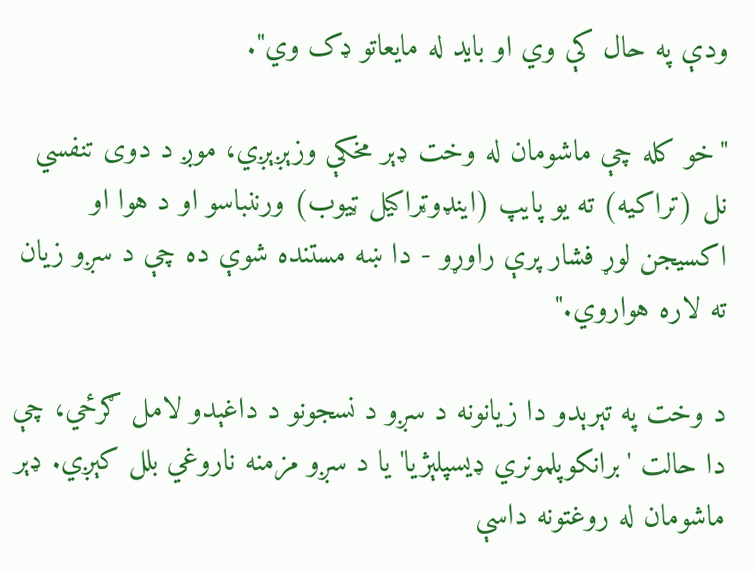ودې په حال کې وي او بايد له مايعاتو ډک وي".

"خو کله چې ماشومان له وخت ډېر مخکې وزېږېږي، موږ د دوی تنفسي نل (تراکیه) ته يو پایپ (اینډوټراکيل ټيوب) ورننباسو او د هوا او اکسيجن لوړ فشار پرې راوړو - دا ښه مستنده شوې ده چې د سږو زيان ته لاره هواروي."

د وخت په تېرېدو دا زيانونه د سږو د نسجونو د داغېدو لامل ګرځي، چې دا حالت 'برانکوپلمونري ډیسپلېژیا' يا د سږو مزمنه ناروغي بلل کېږي. ډېر ماشومان له روغتونه داسې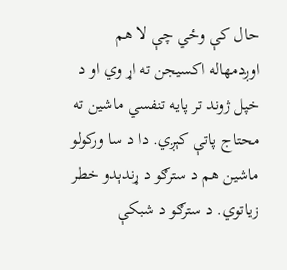حال کې وځي چې لا هم اوږدمهاله اکسيجن ته اړ وي او د خپل ژوند تر پايه تنفسي ماشين ته محتاج پاتې کېږي. دا د سا ورکولو ماشين هم د سترګو د ړندېدو خطر زياتوي. د سترګو د شبکې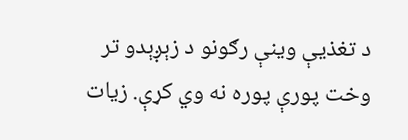د تغذيې وينې رګونو د زېږېدو تر وخت پورې پوره نه وي کړې. زيات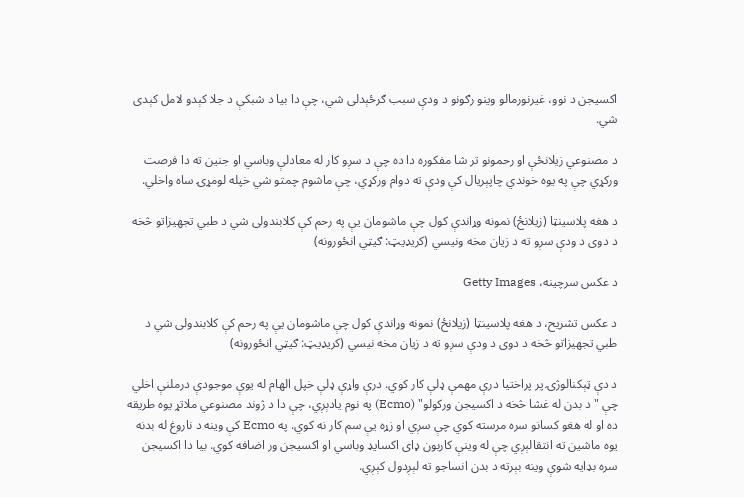اکسيجن د نوو، غيرنورمالو وينو رګونو د ودې سبب ګرځېدلی شي، چې دا بيا د شبکې د جلا کېدو لامل کېدی شي.

د مصنوعي زیلانځې او رحمونو تر شا مفکوره دا ده چې د سږو کار له معادلې وباسي او جنين ته دا فرصت ورکړي چې په يوه خوندي چاپېريال کې ودې ته دوام ورکړي، چې ماشوم چمتو شي خپله لومړۍ ساه واخلي.

د هغه پلاسینټا (زیلانځ) نمونه وړاندې کول چې ماشومان یې په رحم کې کلابندولی شي د طبي تجهیزاتو څخه د دوی د ودې سږو ته د زیان مخه ونیسي (کریډیټ: ګیټي انځورونه)

د عکس سرچینه، Getty Images

د عکس تشریح، د هغه پلاسینټا (زیلانځ) نمونه وړاندې کول چې ماشومان یې په رحم کې کلابندولی شي د طبي تجهیزاتو څخه د دوی د ودې سږو ته د زیان مخه نیسي (کریډیټ: ګیټي انځورونه)

د دې ټېکنالوژۍ پر پراختیا درې مهمې ډلې کار کوي. درې واړې ډلې خپل الهام له يوې موجودې درملنې اخلي چې "د بدن له غشا څخه د اکسيجن ورکولو" (Ecmo) په نوم يادېږي، چې دا د ژوند مصنوعي ملاتړ يوه طریقه ده او له هغو کسانو سره مرسته کوي چې سږي او زړه یې سم کار نه کوي. په Ecmo کې وینه د ناروغ له بدنه یوه ماشین ته انتقالېږي چې له وینې کاربون ډای اکسایډ وباسي او اکسيجن ور اضافه کوي. بيا دا اکسيجن سره بډایه شوې وینه بېرته د بدن انساجو ته لېږدول کېږي.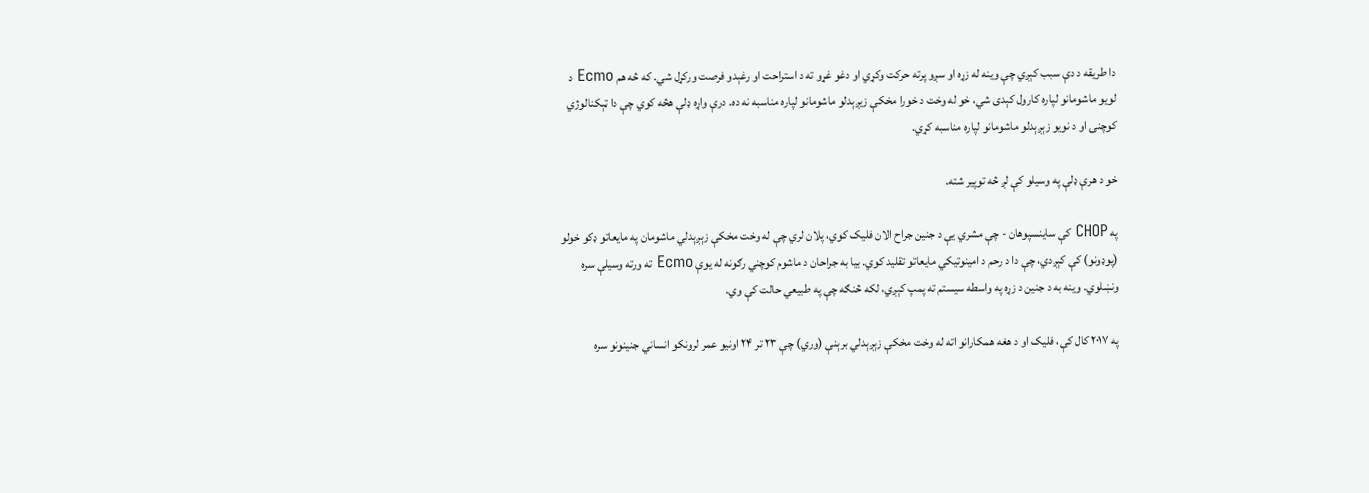دا طریقه د دې سبب کېږي چې وینه له زړه او سږو پرته حرکت وکړي او دغو غړو ته د استراحت او رغېدو فرصت ورکړل شي. که څه هم Ecmo د لويو ماشومانو لپاره کارول کېدی شي، خو له وخت د خورا مخکې زیږېدلو ماشومانو لپاره مناسبه نه ده. درې واړه ډلې هڅه کوي چې دا ټېکنالوژي کوچنۍ او د نويو زېږېدلو ماشومانو لپاره مناسبه کړي.

خو د هرې ډلې په وسيلو کې لږ څه توپير شته.

په CHOP کې ساينسپوهان - چې مشري یې د جنين جراح الان فليک کوي، پلان لري چې له وخت مخکې زېږېدلي ماشومان په مايعاتو ډکو خولو (پوډونو) کې کېږدي، چې دا د رحم د امينوتيکي مايعاتو تقلید کوي. بيا به جراحان د ماشوم کوچني رګونه له يوې Ecmo ته ورته وسيلې سره ونښلوي. وینه به د جنين د زړه په واسطه سیستم ته پمپ کېږي، لکه څنګه چې په طبيعي حالت کې وي.

په ۲۰۱۷ کال کې، فليک او د هغه همکارانو اته له وخت مخکې زېږېدلي برېنې (وري) چې ۲۳ تر ۲۴ اونيو عمر لرونکو انساني جنينونو سره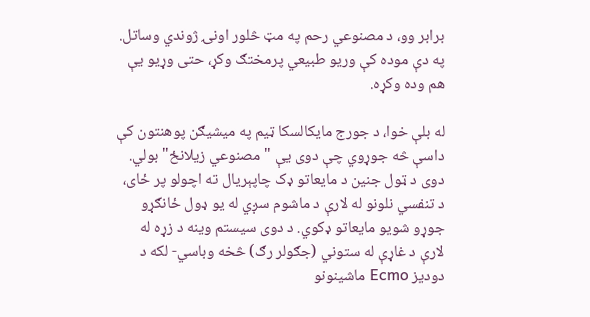برابر وو، د مصنوعي رحم په مټ څلور اونۍ ژوندي وساتل. په دې موده کې وريو طبيعي پرمختګ وکړ، حتی وړیو یې هم وده وکړه.

له بلې خوا، د جورج مايکالسکا ټيم په ميشيګن پوهنتون کې داسې څه جوړوي چې دوی يې "مصنوعي زیلانځ" بولي. دوی د ټول جنين د مايعاتو ډک چاپېريال ته اچولو پر ځای، د تنفسي نلونو له لارې د ماشوم سږي له يو ډول ځانګړو جوړو شويو مايعاتو ډکوي. د دوی سیستم وینه د زړه له لارې د غاړې له ستوني (جګولر رګ) څخه وباسي- لکه د دودیز Ecmo ماشینونو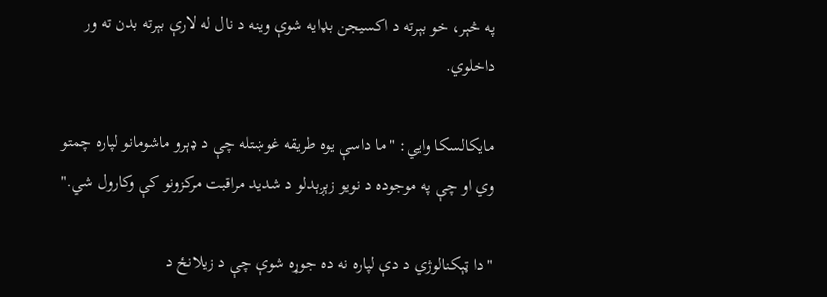په څېر، خو بېرته د اکسيجن بډایه شوې وینه د نال له لارې بېرته بدن ته ور داخلوي.

مايکالسکا وايي: "ما داسې يوه طریقه غوښتله چې د ډېرو ماشومانو لپاره چمتو وي او چې په موجوده د نويو زېږېدلو د شديد مراقبت مرکزونو کې وکارول شي."

"دا ټېکنالوژي د دې لپاره نه ده جوړه شوې چې د زیلانځ د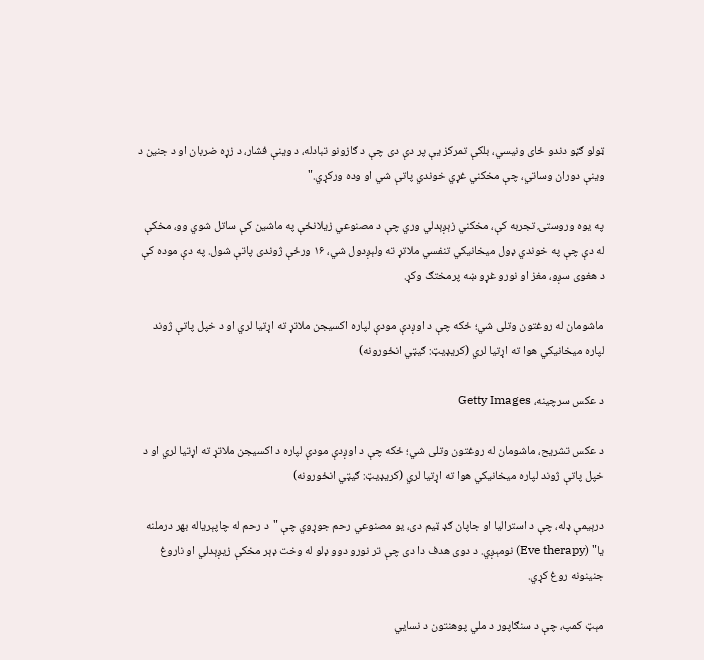ټولو ګڼو دندو ځای ونیسي، بلکې تمرکز يې پر دې دی چې د ګازونو تبادله، د وينې فشار، د زړه ضربان او د جنين د وينې دوران وساتي، چې مخکني غړي خوندي پاتې شي او وده ورکړي."

په يوه وروستۍ تجربه کې، مخکني زېږېدلي وري چې د مصنوعي زیلانځې په ماشین کې ساتل شوي وو، مخکې له دې چې په خوندي ډول میخانیکي تنفسي ملاتړ ته ولېږدول شي، ۱۶ ورځې ژوندی پاتې شول. په دې موده کې د هغوی سږو، مغز او نورو غړو ښه پرمختګ وکړ.

ماشومان له روغتون وتلی شي؛ ځکه چې د اوږدې مودې لپاره اکسیجن ملاتړ ته اړتیا لري او د خپل پاتې ژوند لپاره میخانیکي هوا ته اړتیا لري (کریډیټ: ګیټي انځورونه)

د عکس سرچینه، Getty Images

د عکس تشریح، ماشومان له روغتون وتلی شي؛ ځکه چې د اوږدې مودې لپاره د اکسیجن ملاتړ ته اړتیا لري او د خپل پاتې ژوند لپاره میخانیکي هوا ته اړتیا لري (کریډیټ: ګیټي انځورونه)

درېيمې ډله، چې د استراليا او جاپان ګډ ټيم دی، يو مصنوعي رحم جوړوي چې "د رحم له چاپېریاله بهر درملنه یا" (Eve therapy) نومېږي. د دوی هدف دا دی چې تر نورو دوو ډلو له وخت ډېر مخکې زیږېدلي او ناروغ جنينونه روغ کړي.

مېټ کمپ، چې د سنګاپور د ملي پوهنتون د نسایي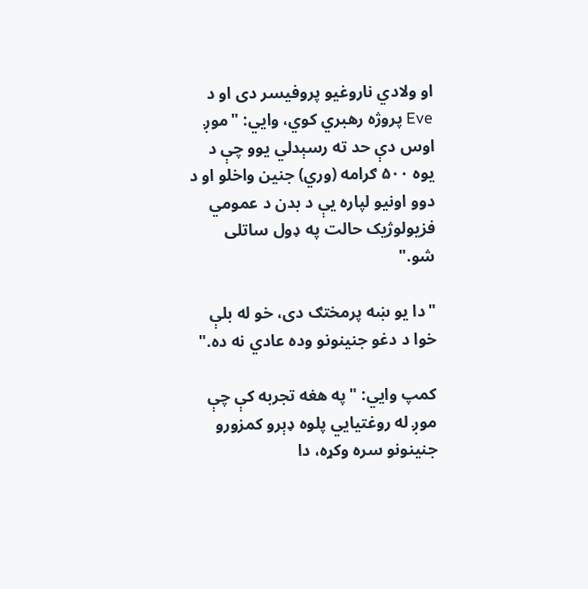او ولادي ناروغیو پروفیسر دی او د Eve پروژه رهبري کوي، وايي: "موږ اوس دې حد ته رسېدلي یوو چې د يوه ۵۰۰ ګرامه (وري) جنين واخلو او د دوو اونیو لپاره یې د بدن د عمومي فزیولوژیک حالت په ډول ساتلی شو."

"دا يو ښه پرمختګ دی، خو له بلې خوا د دغو جنينونو وده عادي نه ده."

کمپ وايي: "په هغه تجربه کې چې موږ له روغتيايي پلوه ډېرو کمزورو جنينونو سره وکړه، دا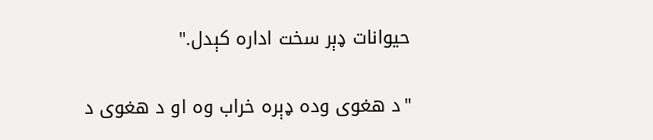حیوانات ډېر سخت اداره کېدل."

"د هغوی وده ډېره خراب وه او د هغوی د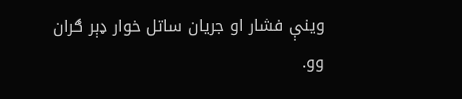وينې فشار او جريان ساتل خوار ډېر ګران وو.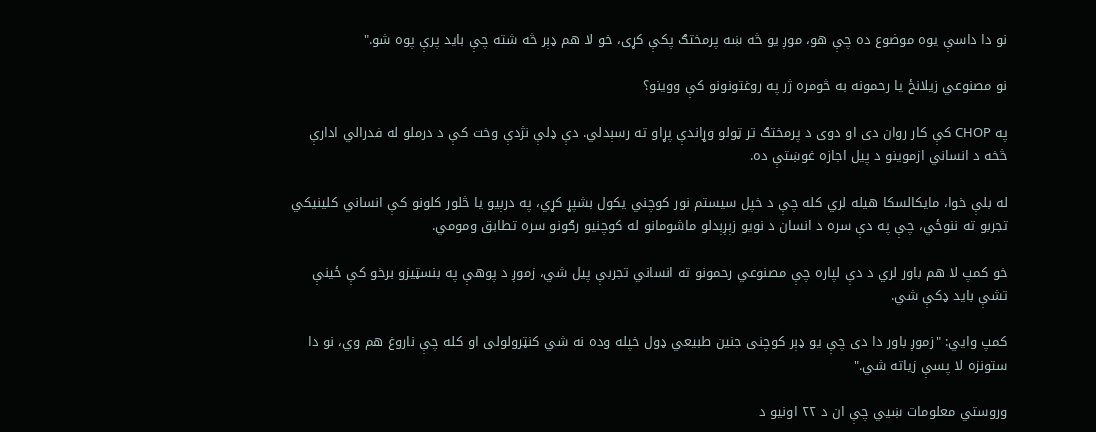نو دا داسې يوه موضوع ده چې هو، موږ يو څه ښه پرمختګ پکې کړی، خو لا هم ډېر څه شته چې بايد پرې پوه شو."

نو مصنوعي زیلانځ يا رحمونه به څومره ژر په روغتونونو کې ووینو؟

په CHOP کې کار روان دی او دوی د پرمختګ تر ټولو وړاندې پړاو ته رسېدلي. دې ډلې نژدې وخت کې د درملو له فدرالي ادارې څخه د انساني ازموینو د پیل اجازه غوښتې ده.

له بلې خوا، مايکالسکا هیله لري کله چې د خپل سیستم نور کوچني یکول بشپړ کړي، په درېیو یا څلور کلونو کې انساني کلينيکي تجربو ته ننوځي، چې په دې سره د انسان د نویو زېږېدلو ماشومانو له کوچنيو رګونو سره تطابق ومومي.

خو کمپ لا هم باور لري د دې لپاره چې مصنوعي رحمونو ته انساني تجربې پیل شي، زموږ د پوهې په بنسټیزو برخو کې ځينې تشې باید ډکې شي.

کمپ وايي: "زموږ باور دا دی چې یو ډېر کوچنی جنین طبيعي ډول خپله وده نه شي کنټرولولی او کله چې ناروغ هم وي، نو دا ستونزه لا پسې زیاته شي."

وروستي معلومات ښیي چې ان د ۲۲ اونیو د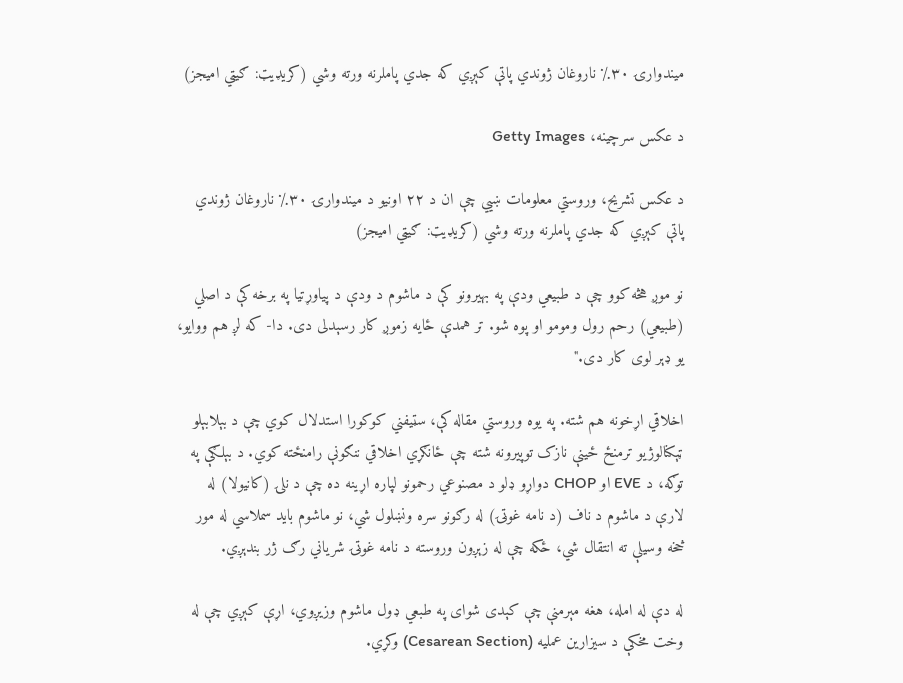میندوارۍ ۳۰٪ ناروغان ژوندي پاتې کېږي که جدي پاملرنه ورته وشي (کریډیټ: ګیټي امیجز)

د عکس سرچینه، Getty Images

د عکس تشریح، وروستي معلومات ښیي چې ان د ۲۲ اونیو د میندوارۍ ۳۰٪ ناروغان ژوندي پاتې کېږي که جدي پاملرنه ورته وشي (کریډیټ: ګیټي امیجز)

نو موږ هڅه کوو چې د طبیعي ودې په بهیرونو کې د ماشوم د ودې د پیاوړتیا په برخه کې د اصلي (طبیعي) رحم رول ومومو او پوه شو. تر همدې ځایه زموږ کار رسېدلی دی. دا- که لږ هم ووایو، يو ډېر لوی کار دی."

اخلاقي اړخونه هم شته. په یوه وروستي مقاله کې، سټیفني کوکورا استدلال کوي چې د بېلابېلو ټېکنالوژیو ترمنځ ځینې نازک توپیرونه شته چې ځانګړي اخلاقي ننګونې رامنځته کوي. د بېلګې په توګه، د EVE او CHOP دواړو ډلو د مصنوعي رحمونو لپاره اړینه ده چې د نلۍ (کانيولا) له لارې د ماشوم د ناف (د نامه غوټۍ) له رګونو سره ونښلول شي، نو ماشوم باید سملاسي له مور څخه وسیلې ته انتقال شي، ځکه چې له زېږون وروسته د نامه غوټۍ شریاني رګ ژر بندېږي.

له دې له امله، هغه مېرمنې چې کېدی شوای په طبعي ډول ماشوم وزیږوي، اړې کېږي چې له وخت مخکې د سیزارین عملیه (Cesarean Section) وکړي.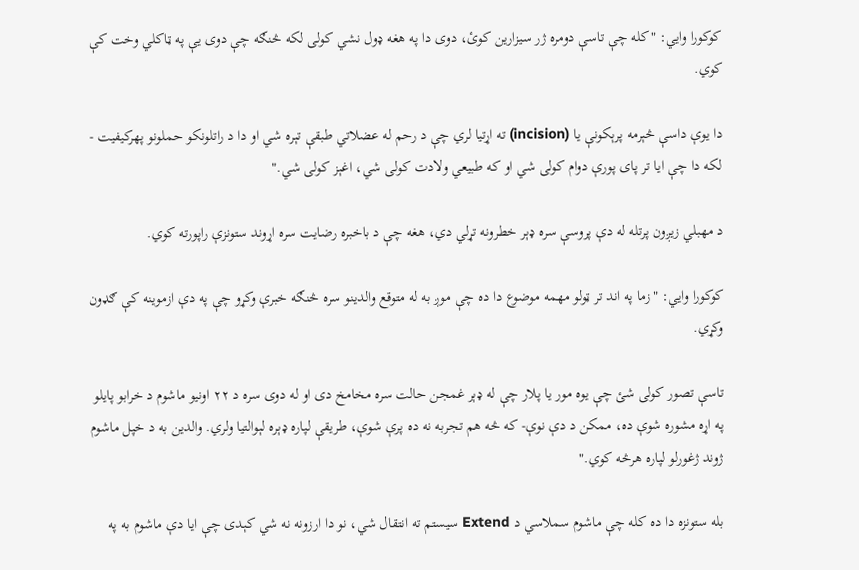کوکورا وايي: "کله چې تاسې دومره ژر سیزارین کوئ، دوی دا په هغه ډول نشي کولی لکه څنګه چې دوی یې په ټاکلي وخت کې کوي.

دا يوې داسې څېرمه پرېکونې یا (incision) ته اړتیا لري چې د رحم له عضلاتي طبقې تېره شي او دا د راتلونکو حملونو پهرکیفیت - لکه دا چې ايا تر پای پورې دوام کولی شي او که طبيعي ولادت کولی شي، اغېز کولی شي."

د مهبلي زیږون پرتله له دې پروسې سره ډېر خطرونه تړلي دي، هغه چې د باخبره رضایت سره اړوند ستونزې راپورته کوي.

کوکورا وايي: "زما په اند تر ټولو مهمه موضوع دا ده چې موږ به له متوقع والدینو سره څنګه خبرې وکړو چې په دې ازموینه کې ګډون وکړي.

تاسې تصور کولی شئ چې یوه مور یا پلار چې له ډېر غمجن حالت سره مخامخ دی او له دوی سره د ۲۲ اونیو ماشوم د خرابو پایلو په اړه مشوره شوې ده، ممکن د دې نوې- که څه هم تجربه نه ده پرې شوې، طریقې لپاره ډېره لېوالتیا ولري. والدین به د خپل ماشوم ژوند ژغورلو لپاره هرڅه کوي."

بله ستونزه دا ده کله چې ماشوم سملاسي د Extend سیستم ته انتقال شي، نو دا ارزونه نه شي کېدی چې ایا دې ماشوم به په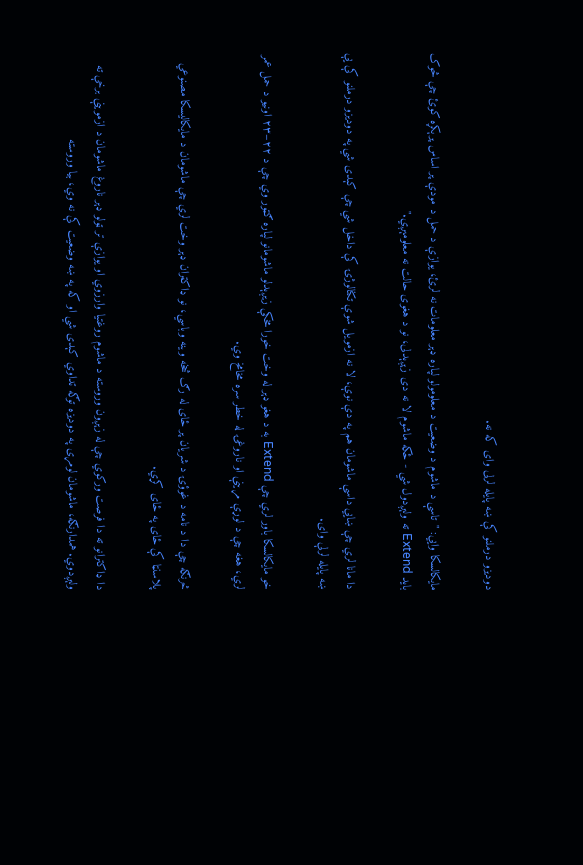دوديزو درملنو کې ښه پایله لرلی وای که نه.

مایکالسکا وايي: "تاسې د ماشوم د وضعیت د معلومولو لپاره ډېر معلومات نه لرئ، یوازې د حمل د مودې پر اساس پرېکړه کوئ چې څوک باید Extend ته ولېږدول شي - ځکه ماشوم لا نه دی زېږېدلی، نو د هغوی حالت نه معلومېږي."

دا مانا لري چې ښايي داسې ماشومان هم په دې نوې، لا نه ازمویل شوې تکنالوژۍ کې داخل شي چې کېدی شي په دودیزو درملنو کې یې ښه پایله لرلې وای.

خو مایکالسکا باور لري چې Extend به د هغو ډېر له وخت خورا مخکې زیږېدلو ماشومانو لپاره ګټور وي چې د ۲۲–۲۳ اونیو د حمل عمر لري، هغه چې د لوړې مړینې او ناروغۍ له خطر سره مخامخ وي.

څرنګه چې دا د نامه د غوؤۍ د شریان پر ځای له رګ څخه وینه وباسي، نو ډاکټران ډېر وخت لري چې ماشومان د مایکالیسکا مصنوعي پلاسنټا کې ځای په ځای کړي.

دا ډاکترانو ته دا فرصت ورکوي چې له زېږون وروسته د ماشوم روغتیا وارزوي او یوازې تر ټولو ډېر ناروغ ماشومان د ازموینې برخې ته ولېږدوي. همدارنګه، ماشومان لومړی په دودیزه توګه تداوي کېدی شي او که په ښه وضعیت کې نه وي، بیا وروسته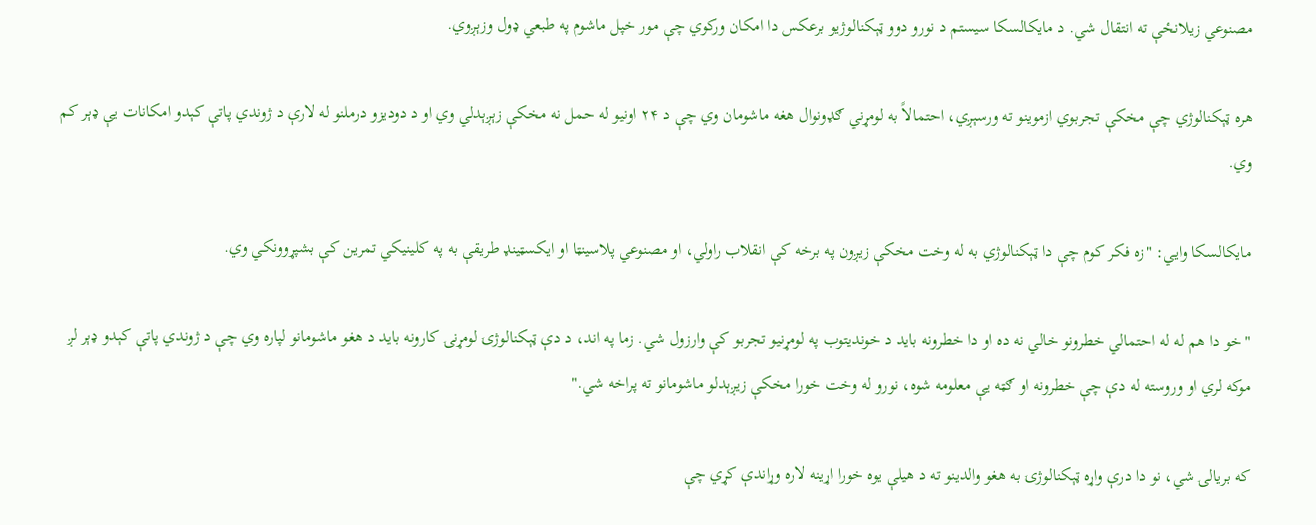مصنوعي زیلانځې ته انتقال شي. د مايکالسکا سیستم د نورو دوو ټېکنالوژیو برعکس دا امکان ورکوي چې مور خپل ماشوم په طبعي ډول وزېږوي.

هره ټېکنالوژي چې مخکې تجربوي ازموینو ته ورسېږي، احتمالاً به لومړني ګډونوال هغه ماشومان وي چې د ۲۴ اونیو له حمل نه مخکې زېږېدلي وي او د دوديزو درملنو له لارې د ژوندي پاتې کېدو امکانات یې ډېر کم وي.

مایکالسکا وايي: "زه فکر کوم چې دا ټېکنالوژي به له وخت مخکې زیږون په برخه کې انقلاب راولي، او مصنوعي پلاسینټا او ایکسټینډ طریقې به په کلینیکي تمرین کې بشپړوونکي وي.

"خو دا هم له له احتمالي خطرونو خالي نه ده او دا خطرونه باید د خونديتوب په لومړنیو تجربو کې وارزول شي. زما په اند، د دې ټېکنالوژۍ لومړنۍ کارونه باید د هغو ماشومانو لپاره وي چې د ژوندي پاتې کېدو ډېر لږ موکه لري او وروسته له دې چې خطرونه او ګټه یې معلومه شوه، نورو له وخت خورا مخکې زیږېدلو ماشومانو ته پراخه شي."

که بریالۍ شي، نو دا درې واړه ټېکنالوژۍ به هغو والدینو ته د هیلې یوه خورا اړینه لاره وړاندې کړي چې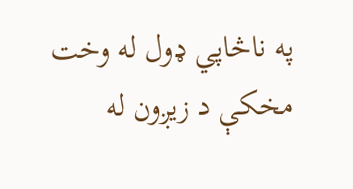په ناڅاپي ډول له وخت مخکې د زیږون له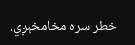خطر سره مخامخېږي.